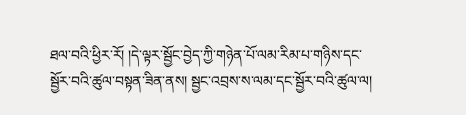ཐལ་བའི་ཕྱིར་རོ། །དེ་ལྟར་སྦྱོང་བྱེད་ཀྱི་གཉེན་པོ་ལམ་རིམ་པ་གཉིས་དང་སྦྱོར་བའི་ཚུལ་བསྟན་ཟིན་ནས། སྦྱང་འབྲས་ས་ལམ་དང་སྦྱོར་བའི་ཚུལ་ལ།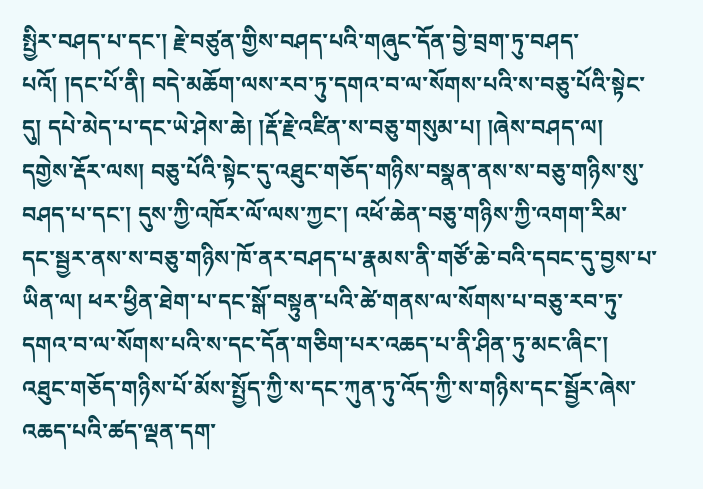སྤྱིར་བཤད་པ་དང་། རྗེ་བཙུན་གྱིས་བཤད་པའི་གཞུང་དོན་བྱེ་བྲག་ཏུ་བཤད་པའོ། །དང་པོ་ནི། བདེ་མཆོག་ལས་རབ་ཏུ་དགའ་བ་ལ་སོགས་པའི་ས་བཅུ་པོའི་སྟེང་དུ། དཔེ་མེད་པ་དང་ཡེ་ཤེས་ཆེ། །རྡོ་རྗེ་འཛིན་ས་བཅུ་གསུམ་པ། །ཞེས་བཤད་ལ། དགྱེས་རྡོར་ལས། བཅུ་པོའི་སྟེང་དུ་འཐུང་གཅོད་གཉིས་བསྣན་ནས་ས་བཅུ་གཉིས་སུ་བཤད་པ་དང་། དུས་ཀྱི་འཁོར་ལོ་ལས་ཀྱང་། འཕོ་ཆེན་བཅུ་གཉིས་ཀྱི་འགག་རིམ་དང་སྦྱར་ནས་ས་བཅུ་གཉིས་ཁོ་ནར་བཤད་པ་རྣམས་ནི་གཙོ་ཆེ་བའི་དབང་དུ་བྱས་པ་ཡིན་ལ། ཕར་ཕྱིན་ཐེག་པ་དང་སྒོ་བསྟུན་པའི་ཚེ་གནས་ལ་སོགས་པ་བཅུ་རབ་ཏུ་དགའ་བ་ལ་སོགས་པའི་ས་དང་དོན་གཅིག་པར་འཆད་པ་ནི་ཤིན་ཏུ་མང་ཞིང་། འཐུང་གཅོད་གཉིས་པོ་མོས་སྤྱོད་ཀྱི་ས་དང་ཀུན་ཏུ་འོད་ཀྱི་ས་གཉིས་དང་སྦྱོར་ཞེས་འཆད་པའི་ཚད་ལྡན་དག་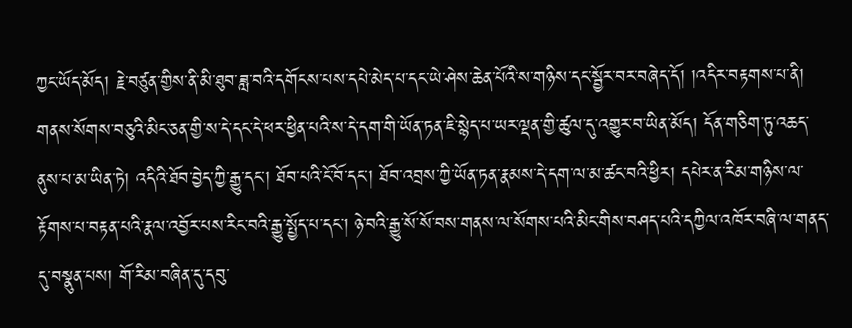ཀྱང་ཡོད་མོད། རྗེ་བཙུན་གྱིས་ནི་མི་ཐུབ་ཟླ་བའི་དགོངས་པས་དཔེ་མེད་པ་དང་ཡེ་ཤེས་ཆེན་པོའི་ས་གཉིས་དང་སྦྱོར་བར་བཞེད་དོ། །འདིར་བརྟགས་པ་ནི། གནས་སོགས་བཅུའི་མིང་ཅན་གྱི་ས་དེ་དང་དེ་ཕར་ཕྱིན་པའི་ས་དེ་དག་གི་ཡོན་ཏན་ཇི་སྙེད་པ་ཡར་ལྡན་གྱི་ཚུལ་དུ་འགྱུར་བ་ཡིན་མོད། དོན་གཅིག་ཏུ་འཆད་ནུས་པ་མ་ཡིན་ཏེ། འདིའི་ཐོབ་བྱེད་ཀྱི་རྒྱུ་དང་། ཐོབ་པའི་ངོ་བོ་དང་། ཐོབ་འབྲས་ཀྱི་ཡོན་ཏན་རྣམས་དེ་དག་ལ་མ་ཚང་བའི་ཕྱིར། དཔེར་ན་རིམ་གཉིས་ལ་རྟོགས་པ་བརྟན་པའི་རྣལ་འབྱོར་པས་རིང་བའི་རྒྱུ་སྤྱོད་པ་དང་། ཉེ་བའི་རྒྱུ་སོ་སོ་བས་གནས་ལ་སོགས་པའི་མིང་གིས་བཤད་པའི་དཀྱིལ་འཁོར་བཞི་ལ་གནད་དུ་བསྣུན་པས། གོ་རིམ་བཞིན་དུ་དབུ་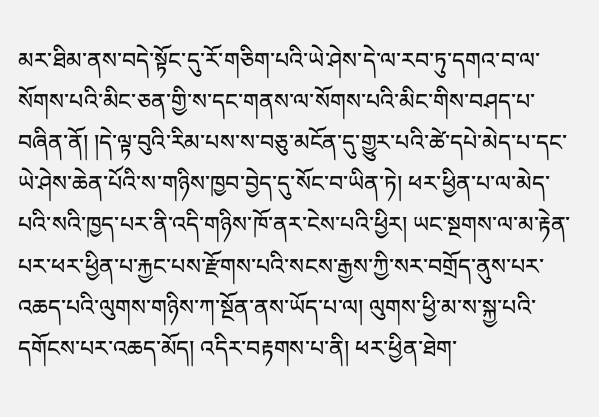མར་ཐིམ་ནས་བདེ་སྟོང་དུ་རོ་གཅིག་པའི་ཡེ་ཤེས་དེ་ལ་རབ་ཏུ་དགའ་བ་ལ་སོགས་པའི་མིང་ཅན་གྱི་ས་དང་གནས་ལ་སོགས་པའི་མིང་གིས་བཤད་པ་བཞིན་ནོ། །དེ་ལྟ་བུའི་རིམ་པས་ས་བཅུ་མངོན་དུ་གྱུར་པའི་ཚེ་དཔེ་མེད་པ་དང་ཡེ་ཤེས་ཆེན་པོའི་ས་གཉིས་ཁྱབ་བྱེད་དུ་སོང་བ་ཡིན་ཏེ། ཕར་ཕྱིན་པ་ལ་མེད་པའི་སའི་ཁྱད་པར་ནི་འདི་གཉིས་ཁོ་ནར་ངེས་པའི་ཕྱིར། ཡང་སྔགས་ལ་མ་རྟེན་པར་ཕར་ཕྱིན་པ་རྐྱང་པས་རྫོགས་པའི་སངས་རྒྱས་ཀྱི་སར་བགྲོད་ནུས་པར་འཆད་པའི་ལུགས་གཉིས་ཀ་སྔོན་ནས་ཡོད་པ་ལ། ལུགས་ཕྱི་མ་ས་སྐྱ་པའི་དགོངས་པར་འཆད་མོད། འདིར་བརྟགས་པ་ནི། ཕར་ཕྱིན་ཐེག་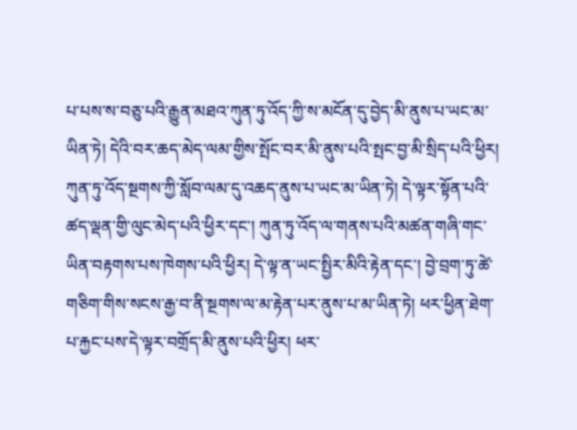པ་པས་ས་བཅུ་པའི་རྒྱུན་མཐའ་ཀུན་ཏུ་འོད་ཀྱི་ས་མངོན་དུ་བྱེད་མི་ནུས་པ་ཡང་མ་ཡིན་ཏེ། དེའི་བར་ཆད་མེད་ལམ་གྱིས་སྤོང་བར་མི་ནུས་པའི་སྤང་བྱ་མི་སྲིད་པའི་ཕྱིར། ཀུན་ཏུ་འོད་སྔགས་ཀྱི་སློབ་ལམ་དུ་འཆད་ནུས་པ་ཡང་མ་ཡིན་ཏེ། དེ་ལྟར་སྟོན་པའི་ཚད་ལྡན་གྱི་ལུང་མེད་པའི་ཕྱིར་དང་། ཀུན་ཏུ་འོད་ལ་གནས་པའི་མཚན་གཞི་གང་ཡིན་བརྟགས་པས་ཁེགས་པའི་ཕྱིར། དེ་ལྟ་ན་ཡང་སྤྱིར་མིའི་རྟེན་དང་། བྱེ་བྲག་ཏུ་ཚེ་གཅིག་གིས་སངས་རྒྱ་བ་ནི་སྔགས་ལ་མ་རྟེན་པར་ནུས་པ་མ་ཡིན་ཏེ། ཕར་ཕྱིན་ཐེག་པ་རྐྱང་པས་དེ་ལྟར་བགྲོད་མི་ནུས་པའི་ཕྱིར། ཕར་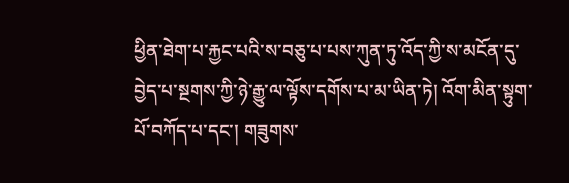ཕྱིན་ཐེག་པ་རྐྱང་པའི་ས་བཅུ་པ་པས་ཀུན་ཏུ་འོད་ཀྱི་ས་མངོན་དུ་བྱེད་པ་སྔགས་ཀྱི་ཉེ་རྒྱུ་ལ་ལྟོས་དགོས་པ་མ་ཡིན་ཏེ། འོག་མིན་སྟུག་པོ་བཀོད་པ་དང་། གཟུགས་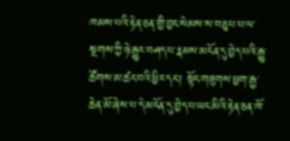ཁམས་པའི་རྟེན་ཅན་གྱི་བྱང་སེམས་ས་བཅུ་པ་པ་ལ་སྔགས་ཀྱི་ཉེ་རྒྱུར་བཤད་པ་རྣམས་མངོན་དུ་བྱེད་པའི་རྒྱུ་ཚོགས་མ་ཚང་བའི་ཕྱིར་དང་། སྟོང་གཟུགས་ཕྱག་རྒྱ་ཆེན་མོ་ཞེས་པ་དེ་མངོན་དུ་བྱེད་པ་ཡང་མིའི་རྟེན་ཅན་ཁོ་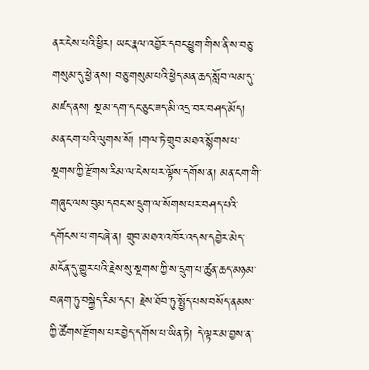ནར་ངེས་པའི་ཕྱིར། ཡང་རྣལ་འབྱོར་དབང་ཕྱུག་གིས་ནི་ས་བཅུ་གསུམ་དུ་ཕྱེ་ནས། བཅུ་གསུམ་པའི་ཕྱེད་མན་ཆད་སློབ་ལམ་དུ་མཛད་ནས། སྔ་མ་དག་དང་ཅུང་ཟད་མི་འདྲ་བར་བཤད་མོད། མན་ངག་པའི་ལུགས་སོ། །གལ་ཏེ་གྲུབ་མཐའ་སྙོགས་པ་སྔགས་ཀྱི་རྫོགས་རིམ་ལ་ངེས་པར་ལྟོས་དགོས་ན། མན་ངག་གི་གཞུང་ལས་བུམ་དབང་ས་དྲུག་ལ་སོགས་པར་བཤད་པའི་དགོངས་པ་གང་ཞེ་ན། གྲུབ་མཐའ་འཁོར་འདས་དབྱེར་མེད་མངོན་དུ་གྱུར་པའི་རྗེས་སུ་སྔགས་ཀྱི་ས་དྲུག་པ་ཚུན་ཆད་མཉམ་བཞག་ཏུ་བསྐྱེད་རིམ་དང་། རྗེས་ཐོབ་ཏུ་སྤྱོད་པས་བསོད་ནམས་ཀྱི་ཚོགས་རྫོགས་པར་བྱེད་དགོས་པ་ཡིན་ཏེ། དེ་ལྟར་མ་བྱས་ན་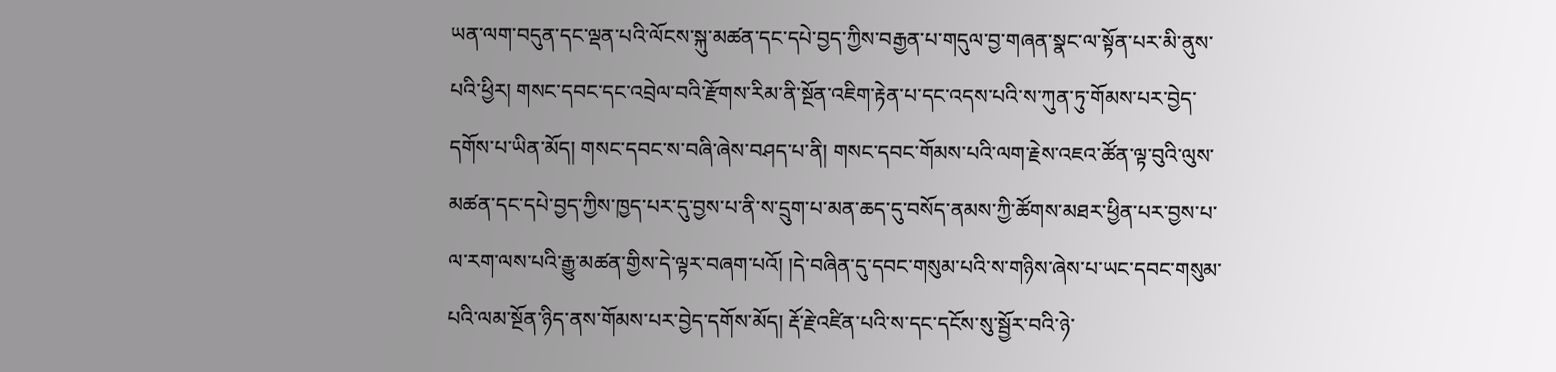ཡན་ལག་བདུན་དང་ལྡན་པའི་ལོངས་སྐུ་མཚན་དང་དཔེ་བྱད་ཀྱིས་བརྒྱན་པ་གདུལ་བྱ་གཞན་སྣང་ལ་སྟོན་པར་མི་ནུས་པའི་ཕྱིར། གསང་དབང་དང་འབྲེལ་བའི་རྫོགས་རིམ་ནི་སྔོན་འཇིག་རྟེན་པ་དང་འདས་པའི་ས་ཀུན་ཏུ་གོམས་པར་བྱེད་དགོས་པ་ཡིན་མོད། གསང་དབང་ས་བཞི་ཞེས་བཤད་པ་ནི། གསང་དབང་གོམས་པའི་ལག་རྗེས་འཇའ་ཚོན་ལྟ་བུའི་ལུས་མཚན་དང་དཔེ་བྱད་ཀྱིས་ཁྱད་པར་དུ་བྱས་པ་ནི་ས་དྲུག་པ་མན་ཆད་དུ་བསོད་ནམས་ཀྱི་ཚོགས་མཐར་ཕྱིན་པར་བྱས་པ་ལ་རག་ལས་པའི་རྒྱུ་མཚན་གྱིས་དེ་ལྟར་བཞག་པའོ། །དེ་བཞིན་དུ་དབང་གསུམ་པའི་ས་གཉིས་ཞེས་པ་ཡང་དབང་གསུམ་པའི་ལམ་སྔོན་ཉིད་ནས་གོམས་པར་བྱེད་དགོས་མོད། རྡོ་རྗེ་འཛིན་པའི་ས་དང་དངོས་སུ་སྦྱོར་བའི་ཉེ་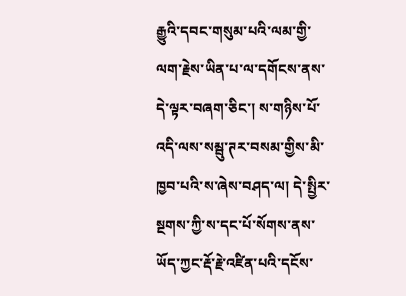རྒྱུའི་དབང་གསུམ་པའི་ལམ་གྱི་ལག་རྗེས་ཡིན་པ་ལ་དགོངས་ནས་དེ་ལྟར་བཞག་ཅིང་། ས་གཉིས་པོ་འདི་ལས་སམྦུ་ཊར་བསམ་གྱིས་མི་ཁྱབ་པའི་ས་ཞེས་བཤད་ལ། དེ་སྤྱིར་སྔགས་ཀྱི་ས་དང་པོ་སོགས་ནས་ཡོད་ཀྱང་རྡོ་རྗེ་འཛིན་པའི་དངོས་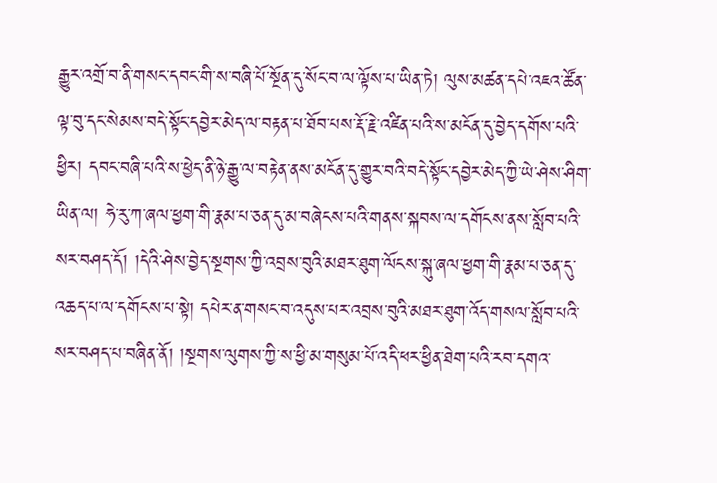རྒྱུར་འགྲོ་བ་ནི་གསང་དབང་གི་ས་བཞི་པོ་སྔོན་དུ་སོང་བ་ལ་ལྟོས་པ་ཡིན་ཏེ། ལུས་མཚན་དཔེ་འཇའ་ཚོན་ལྟ་བུ་དང་སེམས་བདེ་སྟོང་དབྱེར་མེད་ལ་བརྟན་པ་ཐོབ་པས་རྡོ་རྗེ་འཛིན་པའི་ས་མངོན་དུ་བྱེད་དགོས་པའི་ཕྱིར། དབང་བཞི་པའི་ས་ཕྱེད་ནི་ཉེ་རྒྱུ་ལ་བརྟེན་ནས་མངོན་དུ་གྱུར་བའི་བདེ་སྟོང་དབྱེར་མེད་ཀྱི་ཡེ་ཤེས་ཤིག་ཡིན་ལ། ཧེ་རུ་ཀ་ཞལ་ཕྱག་གི་རྣམ་པ་ཅན་དུ་མ་བཞེངས་པའི་གནས་སྐབས་ལ་དགོངས་ནས་སློབ་པའི་སར་བཤད་དོ། །དེའི་ཤེས་བྱེད་སྔགས་ཀྱི་འབྲས་བུའི་མཐར་ཐུག་ལོངས་སྐུ་ཞལ་ཕྱག་གི་རྣམ་པ་ཅན་དུ་འཆད་པ་ལ་དགོངས་པ་སྟེ། དཔེར་ན་གསང་བ་འདུས་པར་འབྲས་བུའི་མཐར་ཐུག་འོད་གསལ་སློབ་པའི་སར་བཤད་པ་བཞིན་ནོ། །སྔགས་ལུགས་ཀྱི་ས་ཕྱི་མ་གསུམ་པོ་འདི་ཕར་ཕྱིན་ཐེག་པའི་རབ་དགའ་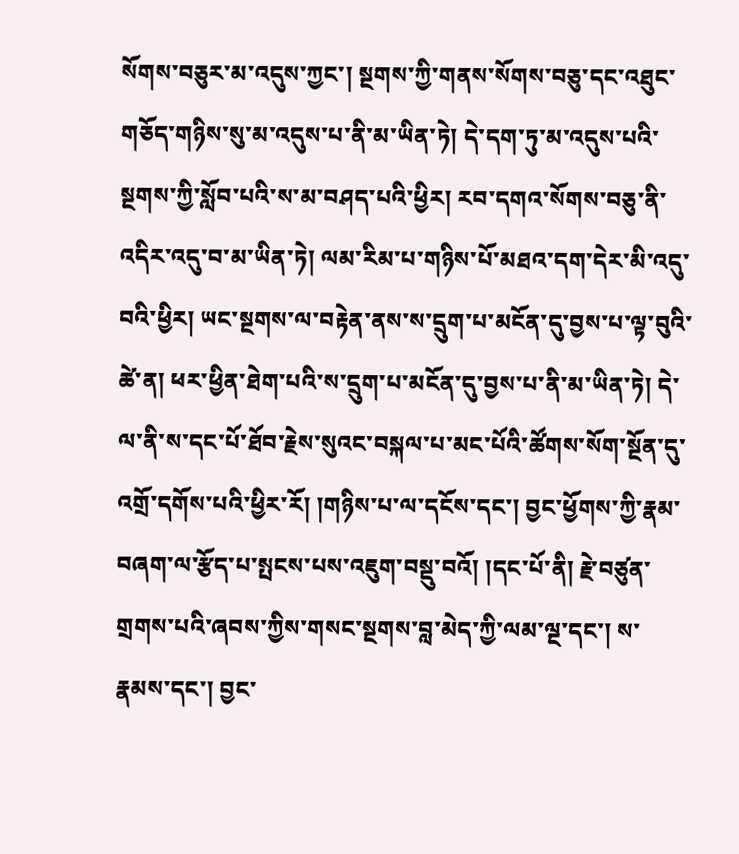སོགས་བཅུར་མ་འདུས་ཀྱང་། སྔགས་ཀྱི་གནས་སོགས་བཅུ་དང་འཐུང་གཅོད་གཉིས་སུ་མ་འདུས་པ་ནི་མ་ཡིན་ཏེ། དེ་དག་ཏུ་མ་འདུས་པའི་སྔགས་ཀྱི་སློབ་པའི་ས་མ་བཤད་པའི་ཕྱིར། རབ་དགའ་སོགས་བཅུ་ནི་འདིར་འདུ་བ་མ་ཡིན་ཏེ། ལམ་རིམ་པ་གཉིས་པོ་མཐའ་དག་དེར་མི་འདུ་བའི་ཕྱིར། ཡང་སྔགས་ལ་བརྟེན་ནས་ས་དྲུག་པ་མངོན་དུ་བྱས་པ་ལྟ་བུའི་ཚེ་ན། ཕར་ཕྱིན་ཐེག་པའི་ས་དྲུག་པ་མངོན་དུ་བྱས་པ་ནི་མ་ཡིན་ཏེ། དེ་ལ་ནི་ས་དང་པོ་ཐོབ་རྗེས་སུའང་བསྐལ་པ་མང་པོའི་ཚོགས་སོག་སྔོན་དུ་འགྲོ་དགོས་པའི་ཕྱིར་རོ། །གཉིས་པ་ལ་དངོས་དང་། བྱང་ཕྱོགས་ཀྱི་རྣམ་བཞག་ལ་རྩོད་པ་སྤངས་པས་འཇུག་བསྡུ་བའོ། །དང་པོ་ནི། རྗེ་བཙུན་གྲགས་པའི་ཞབས་ཀྱིས་གསང་སྔགས་བླ་མེད་ཀྱི་ལམ་ལྔ་དང་། ས་རྣམས་དང་། བྱང་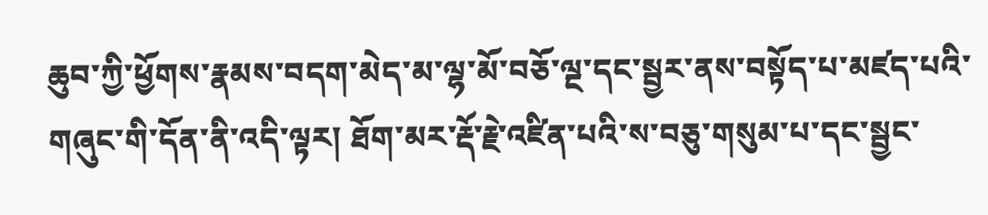ཆུབ་ཀྱི་ཕྱོགས་རྣམས་བདག་མེད་མ་ལྷ་མོ་བཅོ་ལྔ་དང་སྦྱར་ནས་བསྟོད་པ་མཛད་པའི་གཞུང་གི་དོན་ནི་འདི་ལྟར། ཐོག་མར་རྡོ་རྗེ་འཛིན་པའི་ས་བཅུ་གསུམ་པ་དང་སྦྱང་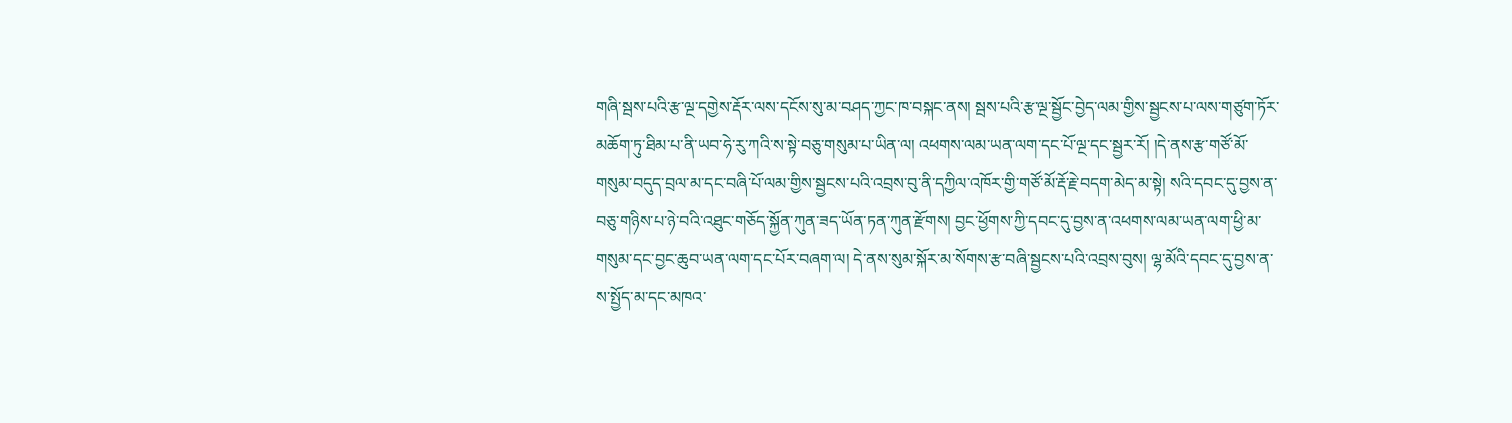གཞི་སྦས་པའི་རྩ་ལྔ་དགྱེས་རྡོར་ལས་དངོས་སུ་མ་བཤད་ཀྱང་ཁ་བསྐང་ནས། སྦས་པའི་རྩ་ལྔ་སྦྱོང་བྱེད་ལམ་གྱིས་སྦྱངས་པ་ལས་གཙུག་ཏོར་མཆོག་ཏུ་ཐིམ་པ་ནི་ཡབ་ཧེ་རུ་ཀའི་ས་སྟེ་བཅུ་གསུམ་པ་ཡིན་ལ། འཕགས་ལམ་ཡན་ལག་དང་པོ་ལྔ་དང་སྦྱར་རོ། །དེ་ནས་རྩ་གཙོ་མོ་གསུམ་བདུད་བྲལ་མ་དང་བཞི་པོ་ལམ་གྱིས་སྦྱངས་པའི་འབྲས་བུ་ནི་དཀྱིལ་འཁོར་གྱི་གཙོ་མོ་རྡོ་རྗེ་བདག་མེད་མ་སྟེ། སའི་དབང་དུ་བྱས་ན་བཅུ་གཉིས་པ་ཉེ་བའི་འཐུང་གཅོད་སྐྱོན་ཀུན་ཟད་ཡོན་ཏན་ཀུན་རྫོགས། བྱང་ཕྱོགས་ཀྱི་དབང་དུ་བྱས་ན་འཕགས་ལམ་ཡན་ལག་ཕྱི་མ་གསུམ་དང་བྱང་ཆུབ་ཡན་ལག་དང་པོར་བཞག་ལ། དེ་ནས་སུམ་སྐོར་མ་སོགས་རྩ་བཞི་སྦྱངས་པའི་འབྲས་བུས། ལྷ་མོའི་དབང་དུ་བྱས་ན་ས་སྤྱོད་མ་དང་མཁའ་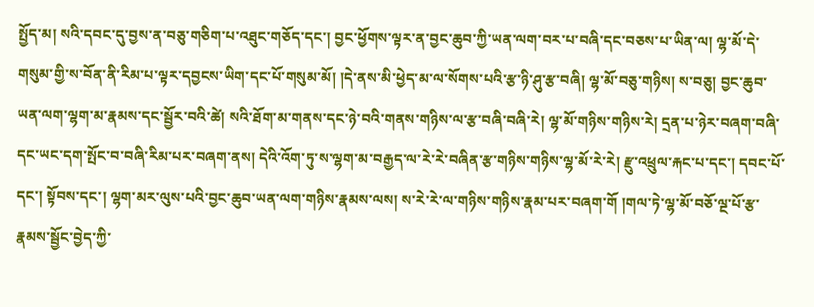སྤྱོད་མ། སའི་དབང་དུ་བྱས་ན་བཅུ་གཅིག་པ་འཐུང་གཅོད་དང་། བྱང་ཕྱོགས་ལྟར་ན་བྱང་ཆུབ་ཀྱི་ཡན་ལག་བར་པ་བཞི་དང་བཅས་པ་ཡིན་ལ། ལྷ་མོ་དེ་གསུམ་གྱི་ས་བོན་ནི་རིམ་པ་ལྟར་དབྱངས་ཡིག་དང་པོ་གསུམ་མོ། །དེ་ནས་མི་ཕྱེད་མ་ལ་སོགས་པའི་རྩ་ཉི་ཤུ་རྩ་བཞི། ལྷ་མོ་བཅུ་གཉིས། ས་བཅུ། བྱང་ཆུབ་ཡན་ལག་ལྷག་མ་རྣམས་དང་སྦྱོར་བའི་ཚེ། སའི་ཐོག་མ་གནས་དང་ཉེ་བའི་གནས་གཉིས་ལ་རྩ་བཞི་བཞི་རེ། ལྷ་མོ་གཉིས་གཉིས་རེ། དྲན་པ་ཉེར་བཞག་བཞི་དང་ཡང་དག་སྤོང་བ་བཞི་རིམ་པར་བཞག་ནས། དེའི་འོག་ཏུ་ས་ལྷག་མ་བརྒྱད་ལ་རེ་རེ་བཞིན་རྩ་གཉིས་གཉིས་ལྷ་མོ་རེ་རེ། རྫུ་འཕྲུལ་རྐང་པ་དང་། དབང་པོ་དང་། སྟོབས་དང་། ལྷག་མར་ལུས་པའི་བྱང་ཆུབ་ཡན་ལག་གཉིས་རྣམས་ལས། ས་རེ་རེ་ལ་གཉིས་གཉིས་རྣམ་པར་བཞག་གོ །གལ་ཏེ་ལྷ་མོ་བཅོ་ལྔ་པོ་རྩ་རྣམས་སྦྱོང་བྱེད་ཀྱི་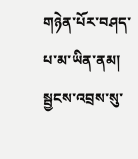གཉེན་པོར་བཤད་པ་མ་ཡིན་ནམ། སྦྱངས་འབྲས་སུ་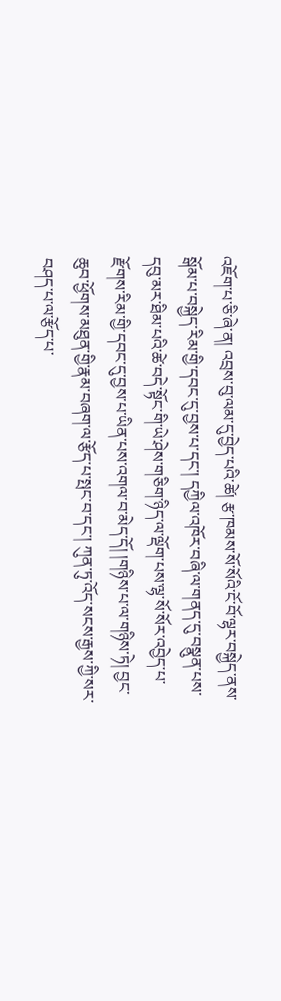འཇོག་པ་ཅི་ཞེ་ན། འབྲས་བུ་ལམ་དུ་བྱེད་པའི་ཚེ། རྩ་ཁམས་སོ་སོའི་ངོ་བོ་ལྷར་བསྐྱེད་ནས་སྒོམ་པ་བསྐྱེད་རིམ་གྱི་དབང་དུ་བྱས་པ་དང་། དཀྱིལ་འཁོར་བཞི་ལ་གནད་དུ་བསྣུན་པས་དབུ་མར་ཐིམ་པའི་ཚེ་བདེ་སྟོང་གི་ཡེ་ཤེས་གཅིག་ཉིད་ལ་ལྡོག་པས་ལྷ་སོ་སོར་འབྱེད་པ་རྫོགས་རིམ་གྱི་དབང་དུ་བྱས་པ་ཡིན་པས་འགལ་བ་མེད་དོ། །གཉིས་པ་ལ་གཉིས་ཏེ། བྱང་ཆུབ་ཕྱོགས་མཐུན་གྱི་རྣམ་བཞག་ལ་རྩོད་པ་སྤང་བ་དང་། ཀུན་ཏུ་འོད་སངས་རྒྱས་ཀྱི་སར་བཤད་པ་ལ་རྩོད་པ་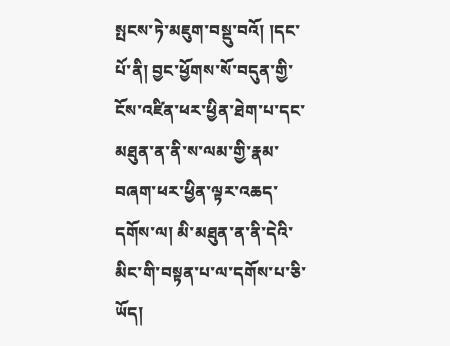སྤངས་ཏེ་མཇུག་བསྡུ་བའོ། །དང་པོ་ནི། བྱང་ཕྱོགས་སོ་བདུན་གྱི་ངོས་འཛིན་ཕར་ཕྱིན་ཐེག་པ་དང་མཐུན་ན་ནི་ས་ལམ་གྱི་རྣམ་བཞག་ཕར་ཕྱིན་ལྟར་འཆད་དགོས་ལ། མི་མཐུན་ན་ནི་དེའི་མིང་གི་བསྟན་པ་ལ་དགོས་པ་ཅི་ཡོད།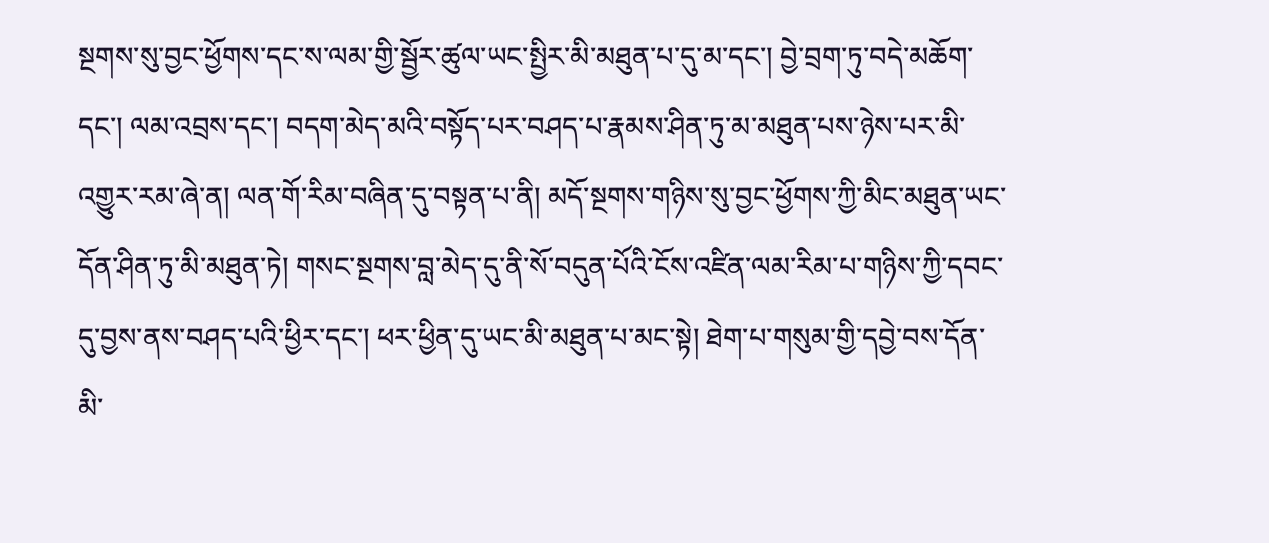སྔགས་སུ་བྱང་ཕྱོགས་དང་ས་ལམ་གྱི་སྦྱོར་ཚུལ་ཡང་སྤྱིར་མི་མཐུན་པ་དུ་མ་དང་། བྱེ་བྲག་ཏུ་བདེ་མཆོག་དང་། ལམ་འབྲས་དང་། བདག་མེད་མའི་བསྟོད་པར་བཤད་པ་རྣམས་ཤིན་ཏུ་མ་མཐུན་པས་ཉེས་པར་མི་འགྱུར་རམ་ཞེ་ན། ལན་གོ་རིམ་བཞིན་དུ་བསྟན་པ་ནི། མདོ་སྔགས་གཉིས་སུ་བྱང་ཕྱོགས་ཀྱི་མིང་མཐུན་ཡང་དོན་ཤིན་ཏུ་མི་མཐུན་ཏེ། གསང་སྔགས་བླ་མེད་དུ་ནི་སོ་བདུན་པོའི་ངོས་འཛིན་ལམ་རིམ་པ་གཉིས་ཀྱི་དབང་དུ་བྱས་ནས་བཤད་པའི་ཕྱིར་དང་། ཕར་ཕྱིན་དུ་ཡང་མི་མཐུན་པ་མང་སྟེ། ཐེག་པ་གསུམ་གྱི་དབྱེ་བས་དོན་མི་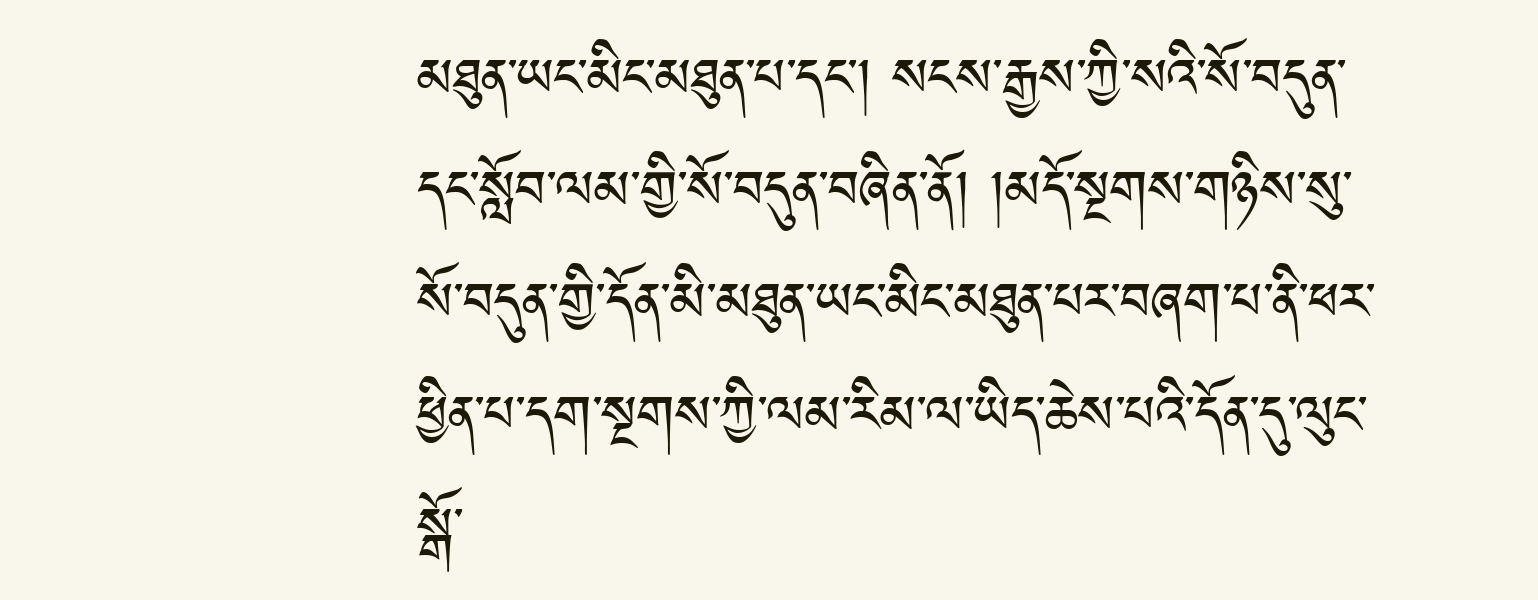མཐུན་ཡང་མིང་མཐུན་པ་དང་། སངས་རྒྱས་ཀྱི་སའི་སོ་བདུན་དང་སློབ་ལམ་གྱི་སོ་བདུན་བཞིན་ནོ། །མདོ་སྔགས་གཉིས་སུ་སོ་བདུན་གྱི་དོན་མི་མཐུན་ཡང་མིང་མཐུན་པར་བཞག་པ་ནི་ཕར་ཕྱིན་པ་དག་སྔགས་ཀྱི་ལམ་རིམ་ལ་ཡིད་ཆེས་པའི་དོན་དུ་ལུང་སྒོ་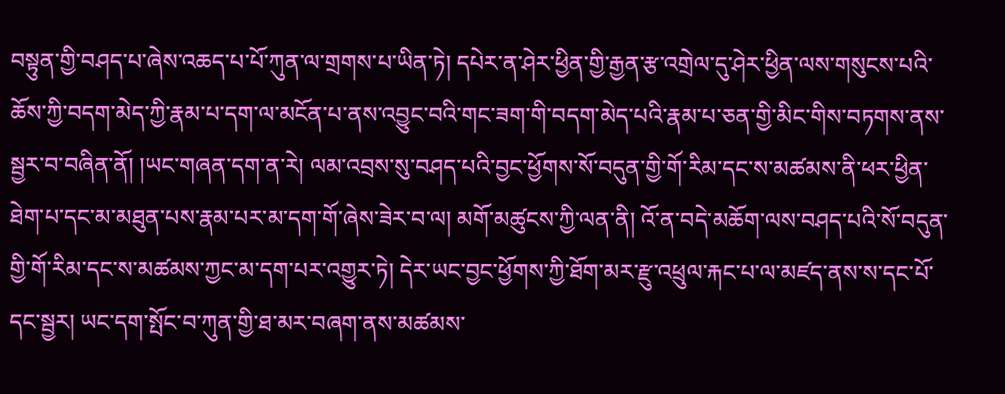བསྟུན་གྱི་བཤད་པ་ཞེས་འཆད་པ་པོ་ཀུན་ལ་གྲགས་པ་ཡིན་ཏེ། དཔེར་ན་ཤེར་ཕྱིན་གྱི་རྒྱན་རྩ་འགྲེལ་དུ་ཤེར་ཕྱིན་ལས་གསུངས་པའི་ཆོས་ཀྱི་བདག་མེད་ཀྱི་རྣམ་པ་དག་ལ་མངོན་པ་ནས་འབྱུང་བའི་གང་ཟག་གི་བདག་མེད་པའི་རྣམ་པ་ཅན་གྱི་མིང་གིས་བཏགས་ནས་སྦྱར་བ་བཞིན་ནོ། །ཡང་གཞན་དག་ན་རེ། ལམ་འབྲས་སུ་བཤད་པའི་བྱང་ཕྱོགས་སོ་བདུན་གྱི་གོ་རིམ་དང་ས་མཚམས་ནི་ཕར་ཕྱིན་ཐེག་པ་དང་མ་མཐུན་པས་རྣམ་པར་མ་དག་གོ་ཞེས་ཟེར་བ་ལ། མགོ་མཚུངས་ཀྱི་ལན་ནི། འོ་ན་བདེ་མཆོག་ལས་བཤད་པའི་སོ་བདུན་གྱི་གོ་རིམ་དང་ས་མཚམས་ཀྱང་མ་དག་པར་འགྱུར་ཏེ། དེར་ཡང་བྱང་ཕྱོགས་ཀྱི་ཐོག་མར་རྫུ་འཕྲུལ་རྐང་པ་ལ་མཛད་ནས་ས་དང་པོ་དང་སྦྱར། ཡང་དག་སྤོང་བ་ཀུན་གྱི་ཐ་མར་བཞག་ནས་མཚམས་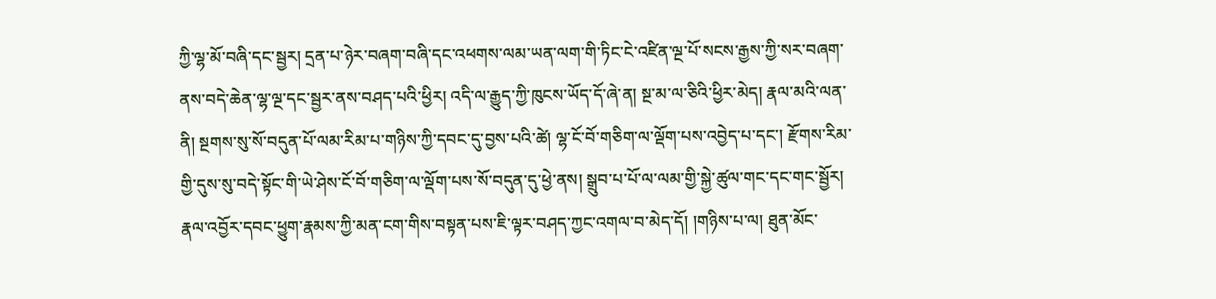ཀྱི་ལྷ་མོ་བཞི་དང་སྦྱར། དྲན་པ་ཉེར་བཞག་བཞི་དང་འཕགས་ལམ་ཡན་ལག་གི་ཏིང་ངེ་འཛིན་ལྔ་པོ་སངས་རྒྱས་ཀྱི་སར་བཞག་ནས་བདེ་ཆེན་ལྷ་ལྔ་དང་སྦྱར་ནས་བཤད་པའི་ཕྱིར། འདི་ལ་རྒྱུད་ཀྱི་ཁུངས་ཡོད་དོ་ཞེ་ན། སྔ་མ་ལ་ཅིའི་ཕྱིར་མེད། རྣལ་མའི་ལན་ནི། སྔགས་སུ་སོ་བདུན་པོ་ལམ་རིམ་པ་གཉིས་ཀྱི་དབང་དུ་བྱས་པའི་ཚེ། ལྷ་ངོ་བོ་གཅིག་ལ་ལྡོག་པས་འབྱེད་པ་དང་། རྫོགས་རིམ་གྱི་དུས་སུ་བདེ་སྟོང་གི་ཡེ་ཤེས་ངོ་བོ་གཅིག་ལ་ལྡོག་པས་སོ་བདུན་དུ་ཕྱེ་ནས། སྒྲུབ་པ་པོ་ལ་ལམ་གྱི་སྐྱེ་ཚུལ་གང་དང་གང་སྦྱོར། རྣལ་འབྱོར་དབང་ཕྱུག་རྣམས་ཀྱི་མན་ངག་གིས་བསྟན་པས་ཇི་ལྟར་བཤད་ཀྱང་འགལ་བ་མེད་དོ། །གཉིས་པ་ལ། ཐུན་མོང་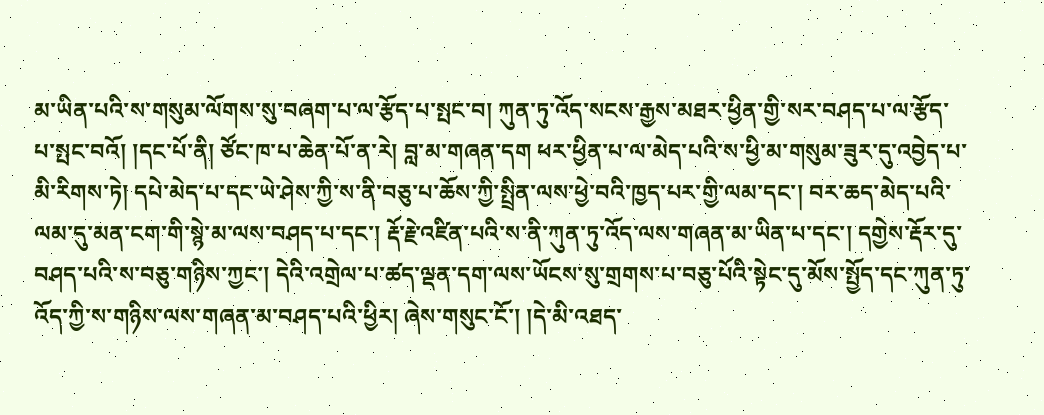མ་ཡིན་པའི་ས་གསུམ་ལོགས་སུ་བཞག་པ་ལ་རྩོད་པ་སྤང་བ། ཀུན་ཏུ་འོད་སངས་རྒྱས་མཐར་ཕྱིན་གྱི་སར་བཤད་པ་ལ་རྩོད་པ་སྤང་བའོ། །དང་པོ་ནི། ཙོང་ཁ་པ་ཆེན་པོ་ན་རེ། བླ་མ་གཞན་དག ཕར་ཕྱིན་པ་ལ་མེད་པའི་ས་ཕྱི་མ་གསུམ་ཟུར་དུ་འབྱེད་པ་མི་རིགས་ཏེ། དཔེ་མེད་པ་དང་ཡེ་ཤེས་ཀྱི་ས་ནི་བཅུ་པ་ཆོས་ཀྱི་སྤྲིན་ལས་ཕྱེ་བའི་ཁྱད་པར་གྱི་ལམ་དང་། བར་ཆད་མེད་པའི་ལམ་དུ་མན་ངག་གི་སྙེ་མ་ལས་བཤད་པ་དང་། རྡོ་རྗེ་འཛིན་པའི་ས་ནི་ཀུན་ཏུ་འོད་ལས་གཞན་མ་ཡིན་པ་དང་། དགྱེས་རྡོར་དུ་བཤད་པའི་ས་བཅུ་གཉིས་ཀྱང་། དེའི་འགྲེལ་པ་ཚད་ལྡན་དག་ལས་ཡོངས་སུ་གྲགས་པ་བཅུ་པོའི་སྟེང་དུ་མོས་སྤྱོད་དང་ཀུན་ཏུ་འོད་ཀྱི་ས་གཉིས་ལས་གཞན་མ་བཤད་པའི་ཕྱིར། ཞེས་གསུང་ངོ་། །དེ་མི་འཐད་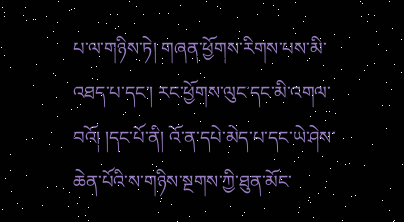པ་ལ་གཉིས་ཏེ། གཞན་ཕྱོགས་རིགས་པས་མི་འཐད་པ་དང་། རང་ཕྱོགས་ལུང་དང་མི་འགལ་བའོ། །དང་པོ་ནི། འོ་ན་དཔེ་མེད་པ་དང་ཡེ་ཤེས་ཆེན་པོའི་ས་གཉིས་སྔགས་ཀྱི་ཐུན་མོང་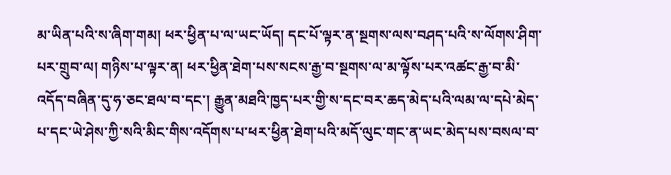མ་ཡིན་པའི་ས་ཞིག་གམ། ཕར་ཕྱིན་པ་ལ་ཡང་ཡོད། དང་པོ་ལྟར་ན་སྔགས་ལས་བཤད་པའི་ས་ལོགས་ཤིག་པར་གྲུབ་ལ། གཉིས་པ་ལྟར་ན། ཕར་ཕྱིན་ཐེག་པས་སངས་རྒྱ་བ་སྔགས་ལ་མ་ལྟོས་པར་འཚང་རྒྱ་བ་མི་འདོད་བཞིན་དུ་ཧ་ཅང་ཐལ་བ་དང་། རྒྱུན་མཐའི་ཁྱད་པར་གྱི་ས་དང་བར་ཆད་མེད་པའི་ལམ་ལ་དཔེ་མེད་པ་དང་ཡེ་ཤེས་ཀྱི་སའི་མིང་གིས་འདོགས་པ་ཕར་ཕྱིན་ཐེག་པའི་མདོ་ལུང་གང་ན་ཡང་མེད་པས་བསལ་བ་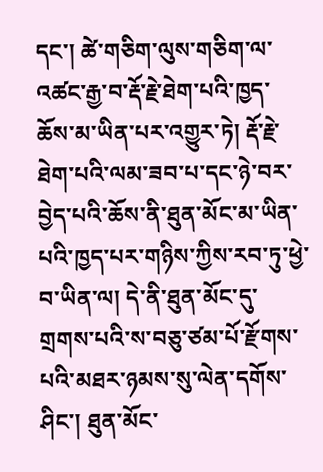དང་། ཚེ་གཅིག་ལུས་གཅིག་ལ་འཚང་རྒྱ་བ་རྡོ་རྗེ་ཐེག་པའི་ཁྱད་ཆོས་མ་ཡིན་པར་འགྱུར་ཏེ། རྡོ་རྗེ་ཐེག་པའི་ལམ་ཟབ་པ་དང་ཉེ་བར་བྱེད་པའི་ཆོས་ནི་ཐུན་མོང་མ་ཡིན་པའི་ཁྱད་པར་གཉིས་ཀྱིས་རབ་ཏུ་ཕྱེ་བ་ཡིན་ལ། དེ་ནི་ཐུན་མོང་དུ་གྲགས་པའི་ས་བཅུ་ཙམ་པོ་རྫོགས་པའི་མཐར་ཉམས་སུ་ལེན་དགོས་ཤིང་། ཐུན་མོང་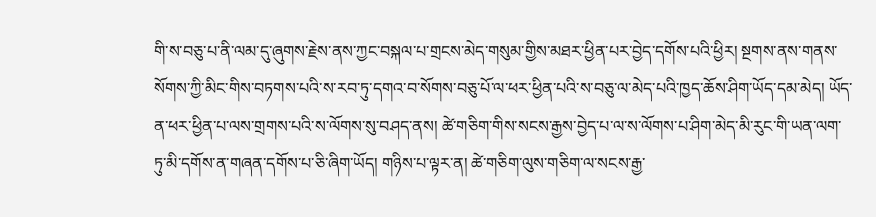གི་ས་བཅུ་པ་ནི་ལམ་དུ་ཞུགས་རྗེས་ནས་ཀྱང་བསྐལ་པ་གྲངས་མེད་གསུམ་གྱིས་མཐར་ཕྱིན་པར་བྱེད་དགོས་པའི་ཕྱིར། སྔགས་ནས་གནས་སོགས་ཀྱི་མིང་གིས་བཏགས་པའི་ས་རབ་ཏུ་དགའ་བ་སོགས་བཅུ་པོ་ལ་ཕར་ཕྱིན་པའི་ས་བཅུ་ལ་མེད་པའི་ཁྱད་ཆོས་ཤིག་ཡོད་དམ་མེད། ཡོད་ན་ཕར་ཕྱིན་པ་ལས་གྲགས་པའི་ས་ལོགས་སུ་བཤད་ནས། ཚེ་གཅིག་གིས་སངས་རྒྱས་བྱེད་པ་ལ་ས་ལོགས་པ་ཤིག་མེད་མི་རུང་གི་ཡན་ལག་ཏུ་མི་དགོས་ན་གཞན་དགོས་པ་ཅི་ཞིག་ཡོད། གཉིས་པ་ལྟར་ན། ཚེ་གཅིག་ལུས་གཅིག་ལ་སངས་རྒྱ་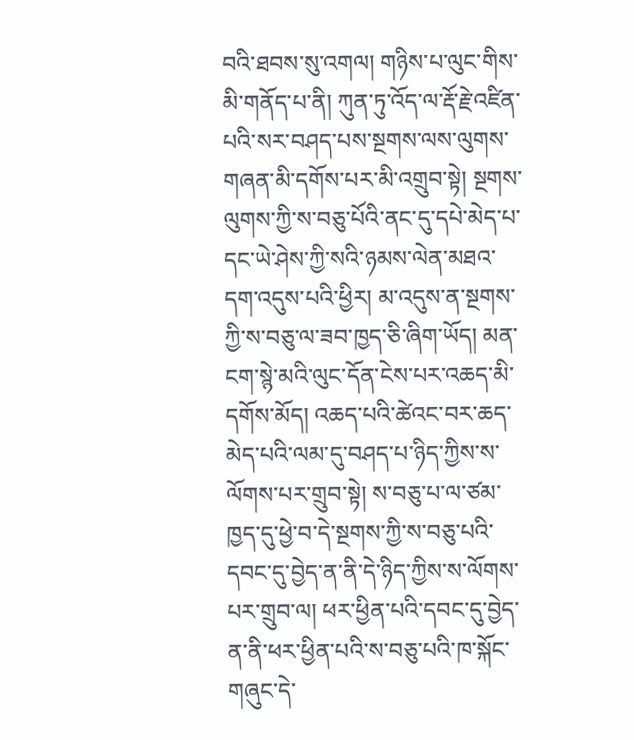བའི་ཐབས་སུ་འགལ། གཉིས་པ་ལུང་གིས་མི་གནོད་པ་ནི། ཀུན་ཏུ་འོད་ལ་རྡོ་རྗེ་འཛིན་པའི་སར་བཤད་པས་སྔགས་ལས་ལུགས་གཞན་མི་དགོས་པར་མི་འགྲུབ་སྟེ། སྔགས་ལུགས་ཀྱི་ས་བཅུ་པོའི་ནང་དུ་དཔེ་མེད་པ་དང་ཡེ་ཤེས་ཀྱི་སའི་ཉམས་ལེན་མཐའ་དག་འདུས་པའི་ཕྱིར། མ་འདུས་ན་སྔགས་ཀྱི་ས་བཅུ་ལ་ཟབ་ཁྱད་ཅི་ཞིག་ཡོད། མན་ངག་སྙེ་མའི་ལུང་དོན་ངེས་པར་འཆད་མི་དགོས་མོད། འཆད་པའི་ཚེའང་བར་ཆད་མེད་པའི་ལམ་དུ་བཤད་པ་ཉིད་ཀྱིས་ས་ལོགས་པར་གྲུབ་སྟེ། ས་བཅུ་པ་ལ་ཙམ་ཁྱད་དུ་ཕྱེ་བ་དེ་སྔགས་ཀྱི་ས་བཅུ་པའི་དབང་དུ་བྱེད་ན་ནི་དེ་ཉིད་ཀྱིས་ས་ལོགས་པར་གྲུབ་ལ། ཕར་ཕྱིན་པའི་དབང་དུ་བྱེད་ན་ནི་ཕར་ཕྱིན་པའི་ས་བཅུ་པའི་ཁ་སྐོང་གཞུང་དེ་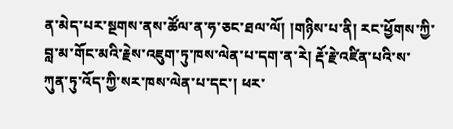ན་མེད་པར་སྔགས་ནས་ཚོལ་ན་ཧ་ཅང་ཐལ་ལོ། །གཉིས་པ་ནི། རང་ཕྱོགས་ཀྱི་བླ་མ་གོང་མའི་རྗེས་འཇུག་ཏུ་ཁས་ལེན་པ་དག་ན་རེ། རྡོ་རྗེ་འཛིན་པའི་ས་ཀུན་ཏུ་འོད་ཀྱི་སར་ཁས་ལེན་པ་དང་། ཕར་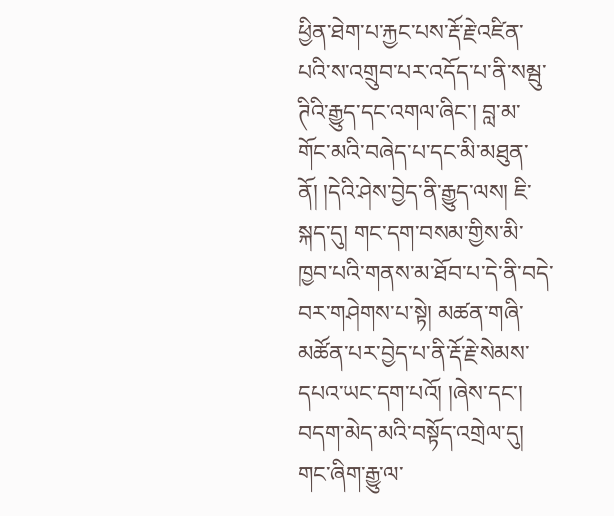ཕྱིན་ཐེག་པ་རྐྱང་པས་རྡོ་རྗེ་འཛིན་པའི་ས་འགྲུབ་པར་འདོད་པ་ནི་སམྦུ་ཊིའི་རྒྱུད་དང་འགལ་ཞིང་། བླ་མ་གོང་མའི་བཞེད་པ་དང་མི་མཐུན་ནོ། །དེའི་ཤེས་བྱེད་ནི་རྒྱུད་ལས། ཇི་སྐད་དུ། གང་དག་བསམ་གྱིས་མི་ཁྱབ་པའི་གནས་མ་ཐོབ་པ་དེ་ནི་བདེ་བར་གཤེགས་པ་སྟེ། མཚན་གཞི་མཚོན་པར་བྱེད་པ་ནི་རྡོ་རྗེ་སེམས་དཔའ་ཡང་དག་པའོ། །ཞེས་དང་། བདག་མེད་མའི་བསྟོད་འགྲེལ་དུ། གང་ཞིག་རྒྱུ་ལ་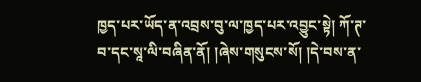ཁྱད་པར་ཡོད་ན་འབྲས་བུ་ལ་ཁྱད་པར་འབྱུང་སྟེ། ཀོ་ཊ་བ་དང་སཱ་ལི་བཞིན་ནོ། །ཞེས་གསུངས་སོ། །དེ་བས་ན་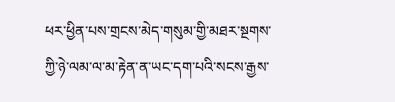ཕར་ཕྱིན་པས་གྲངས་མེད་གསུམ་གྱི་མཐར་སྔགས་ཀྱི་ཉེ་ལམ་ལ་མ་རྟེན་ན་ཡང་དག་པའི་སངས་རྒྱས་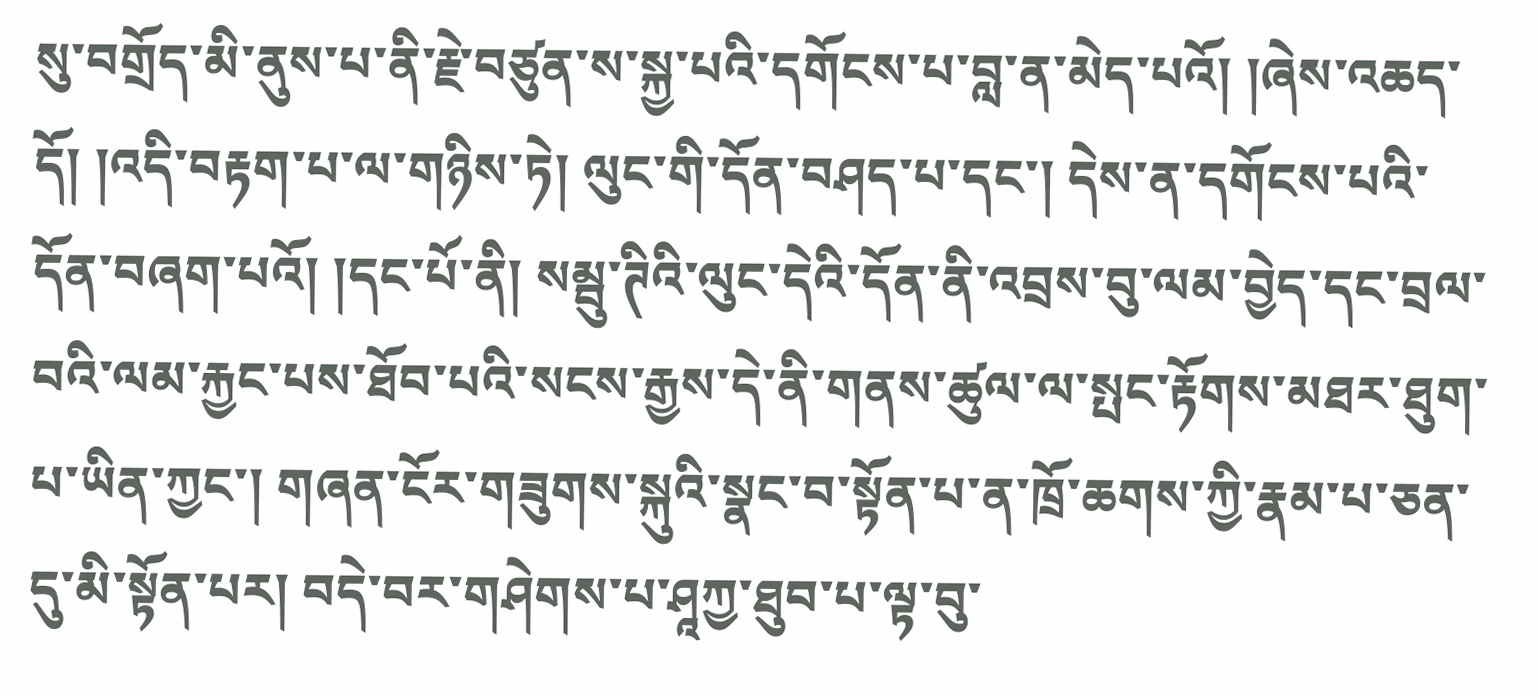སུ་བགྲོད་མི་ནུས་པ་ནི་རྗེ་བཙུན་ས་སྐྱ་པའི་དགོངས་པ་བླ་ན་མེད་པའོ། །ཞེས་འཆད་དོ། །འདི་བརྟག་པ་ལ་གཉིས་ཏེ། ལུང་གི་དོན་བཤད་པ་དང་། དེས་ན་དགོངས་པའི་དོན་བཞག་པའོ། །དང་པོ་ནི། སམྦུ་ཊིའི་ལུང་དེའི་དོན་ནི་འབྲས་བུ་ལམ་བྱེད་དང་བྲལ་བའི་ལམ་རྐྱང་པས་ཐོབ་པའི་སངས་རྒྱས་དེ་ནི་གནས་ཚུལ་ལ་སྤང་རྟོགས་མཐར་ཐུག་པ་ཡིན་ཀྱང་། གཞན་ངོར་གཟུགས་སྐུའི་སྣང་བ་སྟོན་པ་ན་ཁྲོ་ཆགས་ཀྱི་རྣམ་པ་ཅན་དུ་མི་སྟོན་པར། བདེ་བར་གཤེགས་པ་ཤཱཀྱ་ཐུབ་པ་ལྟ་བུ་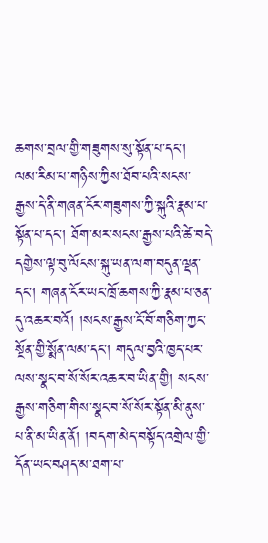ཆགས་བྲལ་གྱི་གཟུགས་སུ་སྟོན་པ་དང་། ལམ་རིམ་པ་གཉིས་ཀྱིས་ཐོབ་པའི་སངས་རྒྱས་དེ་ནི་གཞན་ངོར་གཟུགས་ཀྱི་སྐུའི་རྣམ་པ་སྟོན་པ་དང་། ཐོག་མར་སངས་རྒྱས་པའི་ཚེ་བདེ་དགྱེས་ལྟ་བུ་ལོངས་སྐུ་ཡན་ལག་བདུན་ལྡན་དང་། གཞན་ངོར་ཡང་ཁྲོ་ཆགས་ཀྱི་རྣམ་པ་ཅན་དུ་འཆར་བའོ། །སངས་རྒྱས་ངོ་བོ་གཅིག་ཀྱང་སྔོན་གྱི་སྨོན་ལམ་དང་། གདུལ་བྱའི་ཁྱད་པར་ལས་སྣང་བ་སོ་སོར་འཆར་བ་ཡིན་གྱི། སངས་རྒྱས་གཅིག་གིས་སྣང་བ་སོ་སོར་སྟོན་མི་ནུས་པ་ནི་མ་ཡིན་ནོ། །བདག་མེད་བསྟོད་འགྲེལ་གྱི་དོན་ཡང་བཤད་མ་ཐག་པ་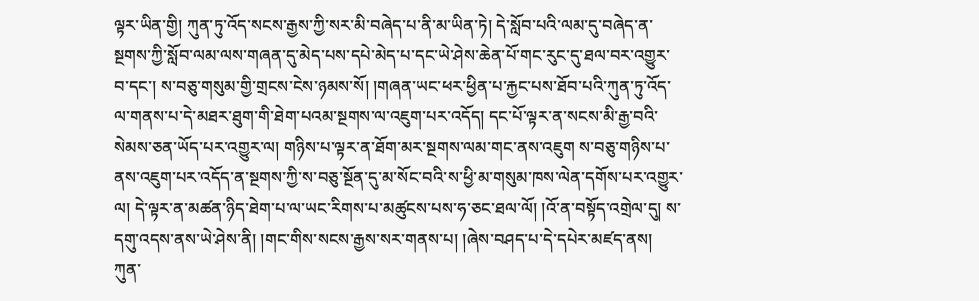ལྟར་ཡིན་གྱི། ཀུན་ཏུ་འོད་སངས་རྒྱས་ཀྱི་སར་མི་བཞེད་པ་ནི་མ་ཡིན་ཏེ། དེ་སློབ་པའི་ལམ་དུ་བཞེད་ན་སྔགས་ཀྱི་སློབ་ལམ་ལས་གཞན་དུ་མེད་པས་དཔེ་མེད་པ་དང་ཡེ་ཤེས་ཆེན་པོ་གང་རུང་དུ་ཐལ་བར་འགྱུར་བ་དང་། ས་བཅུ་གསུམ་གྱི་གྲངས་ངེས་ཉམས་སོ། །གཞན་ཡང་ཕར་ཕྱིན་པ་རྐྱང་པས་ཐོབ་པའི་ཀུན་ཏུ་འོད་ལ་གནས་པ་དེ་མཐར་ཐུག་གི་ཐེག་པའམ་སྔགས་ལ་འཇུག་པར་འདོད། དང་པོ་ལྟར་ན་སངས་མི་རྒྱ་བའི་སེམས་ཅན་ཡོད་པར་འགྱུར་ལ། གཉིས་པ་ལྟར་ན་ཐོག་མར་སྔགས་ལམ་གང་ནས་འཇུག ས་བཅུ་གཉིས་པ་ནས་འཇུག་པར་འདོད་ན་སྔགས་ཀྱི་ས་བཅུ་སྔོན་དུ་མ་སོང་བའི་ས་ཕྱི་མ་གསུམ་ཁས་ལེན་དགོས་པར་འགྱུར་ལ། དེ་ལྟར་ན་མཚན་ཉིད་ཐེག་པ་ལ་ཡང་རིགས་པ་མཚུངས་པས་ཧ་ཅང་ཐལ་ལོ། །འོ་ན་བསྟོད་འགྲེལ་དུ། ས་དགུ་འདས་ནས་ཡེ་ཤེས་ནི། །གང་གིས་སངས་རྒྱས་སར་གནས་པ། །ཞེས་བཤད་པ་དེ་དཔེར་མཛད་ནས། ཀུན་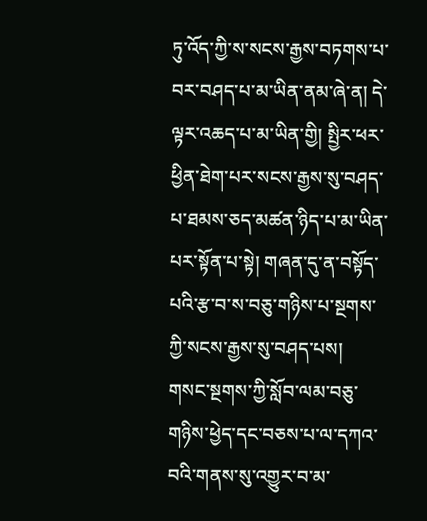ཏུ་འོད་ཀྱི་ས་སངས་རྒྱས་བཏགས་པ་བར་བཤད་པ་མ་ཡིན་ནམ་ཞེ་ན། དེ་ལྟར་འཆད་པ་མ་ཡིན་གྱི། སྤྱིར་ཕར་ཕྱིན་ཐེག་པར་སངས་རྒྱས་སུ་བཤད་པ་ཐམས་ཅད་མཚན་ཉིད་པ་མ་ཡིན་པར་སྟོན་པ་སྟེ། གཞན་དུ་ན་བསྟོད་པའི་རྩ་བ་ས་བཅུ་གཉིས་པ་སྔགས་ཀྱི་སངས་རྒྱས་སུ་བཤད་པས། གསང་སྔགས་ཀྱི་སློབ་ལམ་བཅུ་གཉིས་ཕྱེད་དང་བཅས་པ་ལ་དཀའ་བའི་གནས་སུ་འགྱུར་བ་མ་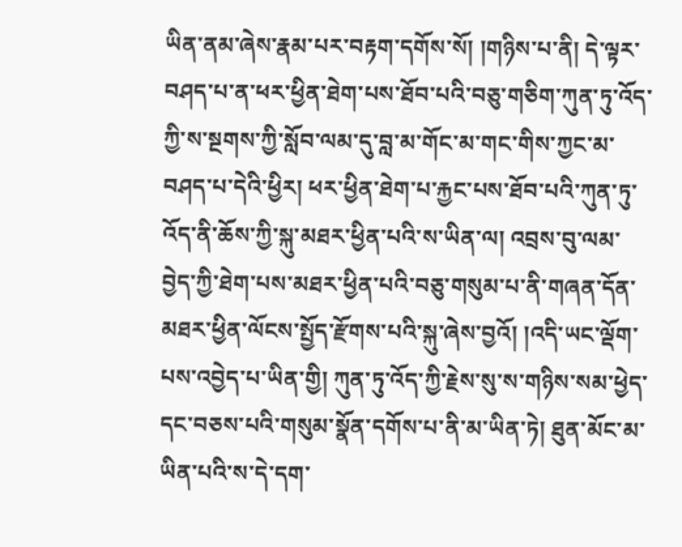ཡིན་ནམ་ཞེས་རྣམ་པར་བརྟག་དགོས་སོ། །གཉིས་པ་ནི། དེ་ལྟར་བཤད་པ་ན་ཕར་ཕྱིན་ཐེག་པས་ཐོབ་པའི་བཅུ་གཅིག་ཀུན་ཏུ་འོད་ཀྱི་ས་སྔགས་ཀྱི་སློབ་ལམ་དུ་བླ་མ་གོང་མ་གང་གིས་ཀྱང་མ་བཤད་པ་དེའི་ཕྱིར། ཕར་ཕྱིན་ཐེག་པ་རྐྱང་པས་ཐོབ་པའི་ཀུན་ཏུ་འོད་ནི་ཆོས་ཀྱི་སྐུ་མཐར་ཕྱིན་པའི་ས་ཡིན་ལ། འབྲས་བུ་ལམ་བྱེད་ཀྱི་ཐེག་པས་མཐར་ཕྱིན་པའི་བཅུ་གསུམ་པ་ནི་གཞན་དོན་མཐར་ཕྱིན་ལོངས་སྤྱོད་རྫོགས་པའི་སྐུ་ཞེས་བྱའོ། །འདི་ཡང་ལྡོག་པས་འབྱེད་པ་ཡིན་གྱི། ཀུན་ཏུ་འོད་ཀྱི་རྗེས་སུ་ས་གཉིས་སམ་ཕྱེད་དང་བཅས་པའི་གསུམ་སྣོན་དགོས་པ་ནི་མ་ཡིན་ཏེ། ཐུན་མོང་མ་ཡིན་པའི་ས་དེ་དག་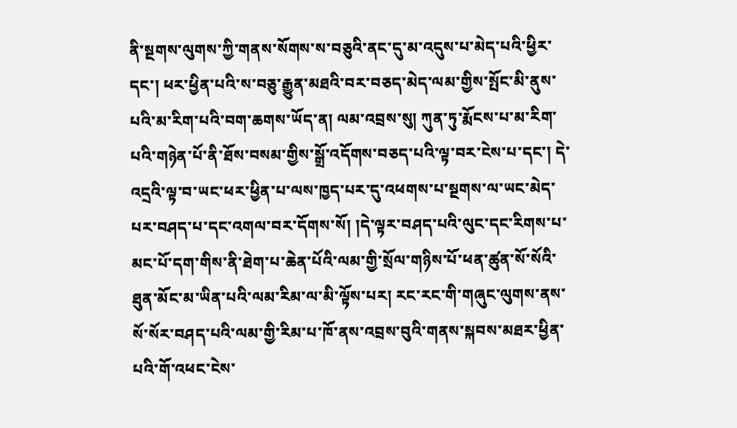ནི་སྔགས་ལུགས་ཀྱི་གནས་སོགས་ས་བཅུའི་ནང་དུ་མ་འདུས་པ་མེད་པའི་ཕྱིར་དང་། ཕར་ཕྱིན་པའི་ས་བཅུ་རྒྱུན་མཐའི་བར་བཅད་མེད་ལམ་གྱིས་སྤོང་མི་ནུས་པའི་མ་རིག་པའི་བག་ཆགས་ཡོད་ན། ལམ་འབྲས་སུ། ཀུན་ཏུ་རྨོངས་པ་མ་རིག་པའི་གཉེན་པོ་ནི་ཐོས་བསམ་གྱིས་སྒྲོ་འདོགས་བཅད་པའི་ལྟ་བར་ངེས་པ་དང་། དེ་འདྲའི་ལྟ་བ་ཡང་ཕར་ཕྱིན་པ་ལས་ཁྱད་པར་དུ་འཕགས་པ་སྔགས་ལ་ཡང་མེད་པར་བཤད་པ་དང་འགལ་བར་དོགས་སོ། །དེ་ལྟར་བཤད་པའི་ལུང་དང་རིགས་པ་མང་པོ་དག་གིས་ནི་ཐེག་པ་ཆེན་པོའི་ལམ་གྱི་སྲོལ་གཉིས་པོ་ཕན་ཚུན་སོ་སོའི་ཐུན་མོང་མ་ཡིན་པའི་ལམ་རིམ་ལ་མི་ལྟོས་པར། རང་རང་གི་གཞུང་ལུགས་ནས་སོ་སོར་བཤད་པའི་ལམ་གྱི་རིམ་པ་ཁོ་ནས་འབྲས་བུའི་གནས་སྐབས་མཐར་ཕྱིན་པའི་གོ་འཕང་ངེས་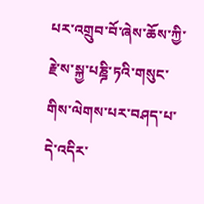པར་འགྲུབ་བོ་ཞེས་ཆོས་ཀྱི་རྗེ་ས་སྐྱ་པཎྜི་ཏའི་གསུང་གིས་ལེགས་པར་བཤད་པ་དེ་འདིར་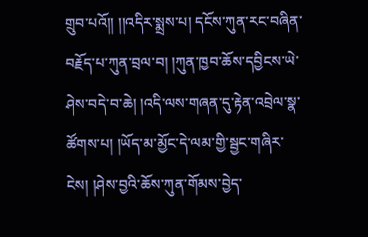གྲུབ་པའོ།། །།འདིར་སྨྲས་པ། དངོས་ཀུན་རང་བཞིན་བརྗོད་པ་ཀུན་བྲལ་བ། །ཀུན་ཁྱབ་ཆོས་དབྱིངས་ཡེ་ཤེས་བདེ་བ་ཆེ། །འདི་ལས་གཞན་དུ་རྟེན་འབྲེལ་སྣ་ཚོགས་པ། །ཡོད་མ་མྱོང་དེ་ལམ་གྱི་སྦྱང་གཞིར་ངེས། །ཤེས་བྱའི་ཆོས་ཀུན་གོམས་བྱེད་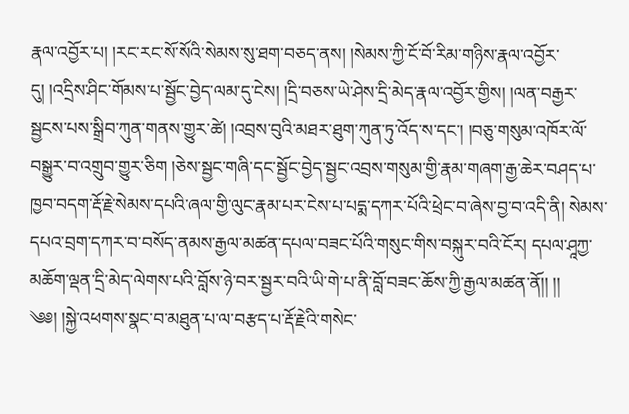རྣལ་འབྱོར་པ། །རང་རང་སོ་སོའི་སེམས་སུ་ཐག་བཅད་ནས། །སེམས་ཀྱི་ངོ་བོ་རིམ་གཉིས་རྣལ་འབྱོར་དུ། །འདྲིས་ཤིང་གོམས་པ་སྦྱོང་བྱེད་ལམ་དུ་ངེས། །དྲི་བཅས་ཡེ་ཤེས་དྲི་མེད་རྣལ་འབྱོར་གྱིས། །ལན་བརྒྱར་སྦྱངས་པས་སྒྲིབ་ཀུན་གནས་གྱུར་ཚེ། །འབྲས་བུའི་མཐར་ཐུག་ཀུན་ཏུ་འོད་ས་དང་། །བཅུ་གསུམ་འཁོར་ལོ་བསྒྱུར་བ་འགྲུབ་གྱུར་ཅིག །ཅེས་སྦྱང་གཞི་དང་སྦྱོང་བྱེད་སྦྱང་འབྲས་གསུམ་གྱི་རྣམ་གཞག་རྒྱ་ཆེར་བཤད་པ་ཁྱབ་བདག་རྡོ་རྗེ་སེམས་དཔའི་ཞལ་གྱི་ལུང་རྣམ་པར་ངེས་པ་པདྨ་དཀར་པོའི་ཕྲེང་བ་ཞེས་བྱ་བ་འདི་ནི། སེམས་དཔའ་བྲག་དཀར་བ་བསོད་ནམས་རྒྱལ་མཚན་དཔལ་བཟང་པོའི་གསུང་གིས་བསྐུར་བའི་ངོར། དཔལ་ཤཱཀྱ་མཆོག་ལྡན་དྲི་མེད་ལེགས་པའི་བློས་ཉེ་བར་སྦྱར་བའི་ཡི་གེ་པ་ནི་བློ་བཟང་ཆོས་ཀྱི་རྒྱལ་མཚན་ནོ།། །། ༄༅། །སྐྱེ་འཕགས་སྣང་བ་མཐུན་པ་ལ་བརྩད་པ་རྡོ་རྗེའི་གསེང་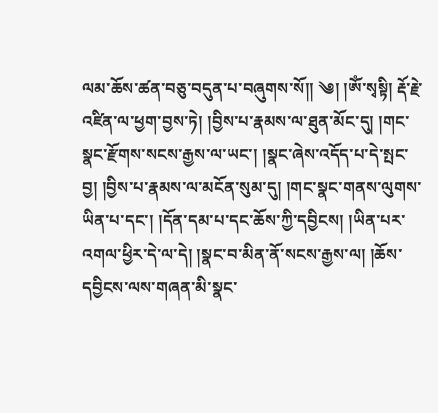ལམ་ཆོས་ཚན་བཅུ་བདུན་པ་བཞུགས་སོ།། ༄། །ཨོཾ་སྭསྟི། རྡོ་རྗེ་འཛིན་ལ་ཕྱག་བྱས་ཏེ། །བྱིས་པ་རྣམས་ལ་ཐུན་མོང་དུ། །གང་སྣང་རྫོགས་སངས་རྒྱས་ལ་ཡང་། །སྣང་ཞེས་འདོད་པ་དེ་སྤང་བྱ། །བྱིས་པ་རྣམས་ལ་མངོན་སུམ་དུ། །གང་སྣང་གནས་ལུགས་ཡིན་པ་དང་། །དོན་དམ་པ་དང་ཆོས་ཀྱི་དབྱིངས། །ཡིན་པར་འགལ་ཕྱིར་དེ་ལ་དེ། །སྣང་བ་མིན་ནོ་སངས་རྒྱས་ལ། །ཆོས་དབྱིངས་ལས་གཞན་མི་སྣང་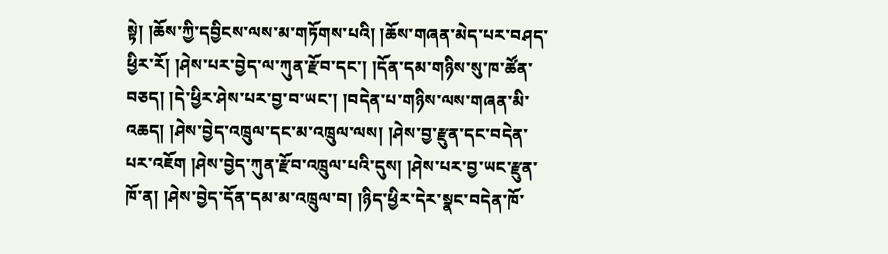སྟེ། །ཆོས་ཀྱི་དབྱིངས་ལས་མ་གཏོགས་པའི། །ཆོས་གཞན་མེད་པར་བཤད་ཕྱིར་རོ། །ཤེས་པར་བྱེད་ལ་ཀུན་རྫོབ་དང་། །དོན་དམ་གཉིས་སུ་ཁ་ཚོན་བཅད། །དེ་ཕྱིར་ཤེས་པར་བྱ་བ་ཡང་། །བདེན་པ་གཉིས་ལས་གཞན་མི་འཆད། །ཤེས་བྱེད་འཁྲུལ་དང་མ་འཁྲུལ་ལས། །ཤེས་བྱ་རྫུན་དང་བདེན་པར་འཇོག །ཤེས་བྱེད་ཀུན་རྫོབ་འཁྲུལ་པའི་དུས། །ཤེས་པར་བྱ་ཡང་རྫུན་ཁོ་ན། །ཤེས་བྱེད་དོན་དམ་མ་འཁྲུལ་བ། །ཉིད་ཕྱིར་དེར་སྣང་བདེན་ཁོ་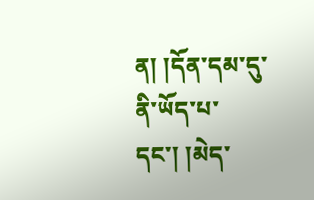ན། །དོན་དམ་དུ་ནི་ཡོད་པ་དང་། །མེད་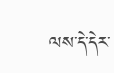ལས་དེ་དེར་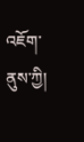འཇོག་ནུས་ཀྱི།